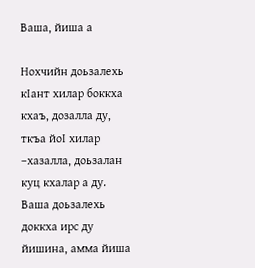Ваша, йиша а

Нохчийн доьзалехь кIант хилар боккха кхаъ, дозалла ду, ткъа йоI хилар –хазалла, доьзалан куц кхалар а ду. Ваша доьзалехь доккха ирс ду йишина, амма йиша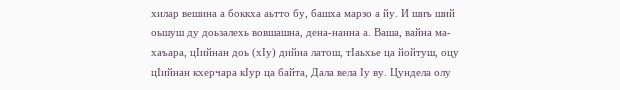хилар вешина а боккха аьтто бу, башха марзо а йу. И шиъ ший оьшуш ду доьзалехь вовшашна, дена-нанна а. Ваша, вайна ма-хаъара, цIийнан доь (хIу) дийна латош, тIаьхье ца йойтуш, оцу цIийнан кхерчара кIур ца байта, Дала вела Iу ву. Цундела олу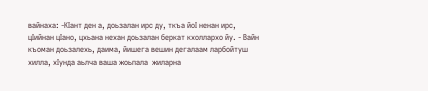вайнаха: -КIант ден а, доьзалан ирс ду, ткъа йоI ненан ирс, цIийнан цIано, цхьана нехан доьзалан беркат кхоллархо йу. - Вайн къоман доьзалехь, даима, йишега вешин дегалаам ларбойтуш хилла, хIунда аьлча ваша жоьпала  жиларна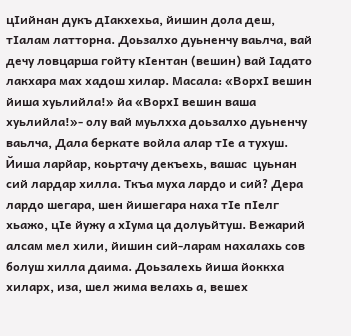цIийнан дукъ дIакхехьа, йишин дола деш, тIалам латторна. Доьзалхо дуьненчу ваьлча, вай дечу ловцарша гойту кIентан (вешин) вай Iадато лакхара мах хадош хилар. Масала: «ВорхI вешин йиша хуьлийла!» йа «ВорхI вешин ваша хуьлийла!»- олу вай муьлхха доьзалхо дуьненчу ваьлча, Дала беркате войла алар тIе а тухуш.  Йиша ларйар, коьртачу декъехь, вашас  цуьнан сий лардар хилла. Ткъа муха лардо и сий? Дера лардо шегара, шен йишегара наха тIе пIелг хьажо, цIе йужу а хIума ца долуьйтуш. Вежарий алсам мел хили, йишин сий-ларам нахалахь сов болуш хилла даима. Доьзалехь йиша йоккха хиларх, иза, шел жима велахь а, вешех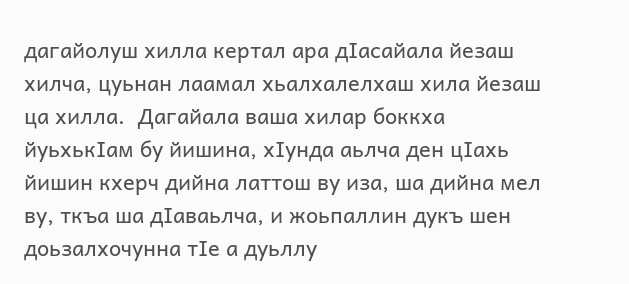дагайолуш хилла кертал ара дIасайала йезаш хилча, цуьнан лаамал хьалхалелхаш хила йезаш ца хилла.  Дагайала ваша хилар боккха йуьхькIам бу йишина, хIунда аьлча ден цIахь йишин кхерч дийна латтош ву иза, ша дийна мел ву, ткъа ша дIаваьлча, и жоьпаллин дукъ шен доьзалхочунна тIе а дуьллу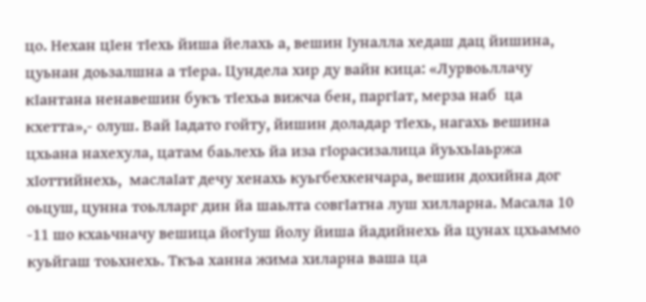цо. Нехан цIен тIехь йиша йелахь а, вешин Iуналла хедаш дац йишина, цуьнан доьзалшна а тIера. Цундела хир ду вайн кица: «Лурвоьллачу кIантана ненавешин букъ тIехьа вижча бен, паргIат, мерза наб  ца кхетта»,- олуш. Вай Iадато гойту, йишин доладар тIехь, нагахь вешина цхьана нахехула, цатам баьлехь йа иза гIорасизалица йуьхьIаьржа хIоттийнехь,  маслаIат дечу хенахь куьгбехкенчара, вешин дохийна дог оьцуш, цунна тоьлларг дин йа шаьлта совгIатна луш хилларна. Масала 10 -11 шо кхаьчначу вешица йогIуш йолу йиша йадийнехь йа цунах цхьаммо куьйгаш тоьхнехь. Ткъа ханна жима хиларна ваша ца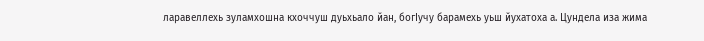ларавеллехь зуламхошна кхоччуш дуьхьало йан, богIучу барамехь уьш йухатоха а. Цундела иза жима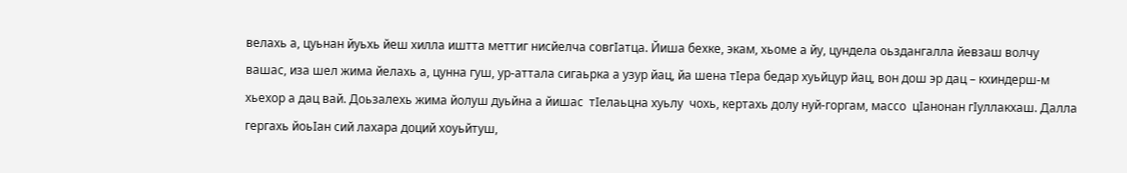велахь а, цуьнан йуьхь йеш хилла иштта меттиг нисйелча совгIатца. Йиша бехке, экам, хьоме а йу, цундела оьздангалла йевзаш волчу вашас, иза шел жима йелахь а, цунна гуш, ур-аттала сигаьрка а узур йац, йа шена тIера бедар хуьйцур йац, вон дош эр дац – кхиндерш-м хьехор а дац вай. Доьзалехь жима йолуш дуьйна а йишас  тIелаьцна хуьлу  чохь, кертахь долу нуй-горгам, массо  цIанонан гIуллакхаш. Далла гергахь йоьIан сий лахара доций хоуьйтуш,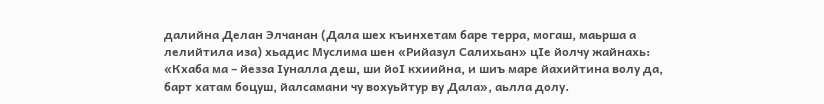далийна Делан Элчанан (Дала шех къинхетам баре терра, могаш, маьрша а лелийтила иза) хьадис Муслима шен «Рийазул Салихьан» цIе йолчу жайнахь: «Кхаба ма – йезза Iуналла деш, ши йоI кхиийна, и шиъ маре йахийтина волу да, барт хатам боцуш, йалсамани чу вохуьйтур ву Дала», аьлла долу.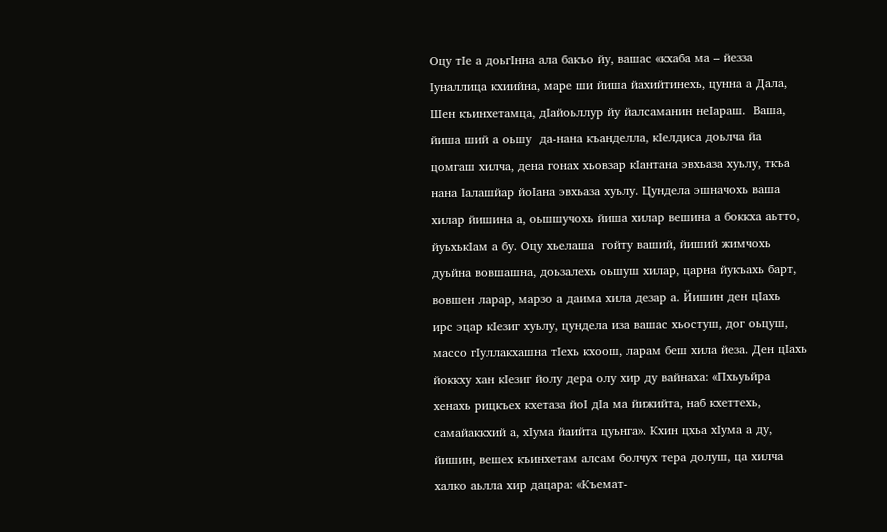Оцу тIе а доьгIнна ала бакъо йу, вашас «кхаба ма – йезза Iуналлица кхиийна, маре ши йиша йахийтинехь, цунна а Дала, Шен къинхетамца, дIайоьллур йу йалсаманин неIараш.  Ваша, йиша ший а оьшу  да-нана къанделла, кIелдиса доьлча йа цомгаш хилча, дена гонах хьовзар кIантана эвхьаза хуьлу, ткъа нана Iалашйар йоIана эвхьаза хуьлу. Цундела эшначохь ваша хилар йишина а, оьшшучохь йиша хилар вешина а боккха аьтто, йуьхькIам а бу. Оцу хьелаша  гойту ваший, йиший жимчохь дуьйна вовшашна, доьзалехь оьшуш хилар, царна йукъахь барт, вовшен ларар, марзо а даима хила дезар а. Йишин ден цIахь  ирс эцар кIезиг хуьлу, цундела иза вашас хьостуш, дог оьцуш, массо гIуллакхашна тIехь кхоош, ларам беш хила йеза. Ден цIахь йоккху хан кIезиг йолу дера олу хир ду вайнаха: «Пхьуьйра хенахь рицкъех кхетаза йоI дIа ма йижийта, наб кхеттехь, самайаккхий а, хIума йаийта цуьнга». Кхин цхьа хIума а ду, йишин, вешех къинхетам алсам болчух тера долуш, ца хилча халко аьлла хир дацара: «Къемат-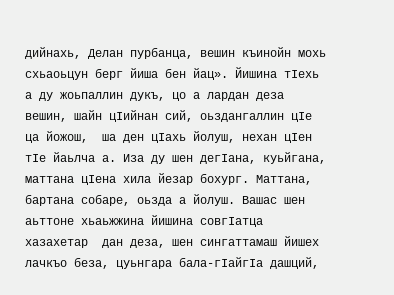дийнахь, Делан пурбанца, вешин къинойн мохь схьаоьцун берг йиша бен йац». Йишина тIехь а ду жоьпаллин дукъ, цо а лардан деза вешин, шайн цIийнан сий, оьздангаллин цIе ца йожош,  ша ден цIахь йолуш, нехан цIен тIе йаьлча а. Иза ду шен дегIана, куьйгана, маттана цIена хила йезар бохург. Маттана, бартана собаре, оьзда а йолуш. Вашас шен аьттоне хьаьжжина йишина совгIатца хазахетар  дан деза, шен сингаттамаш йишех лачкъо беза, цуьнгара бала-гIайгIа дашций,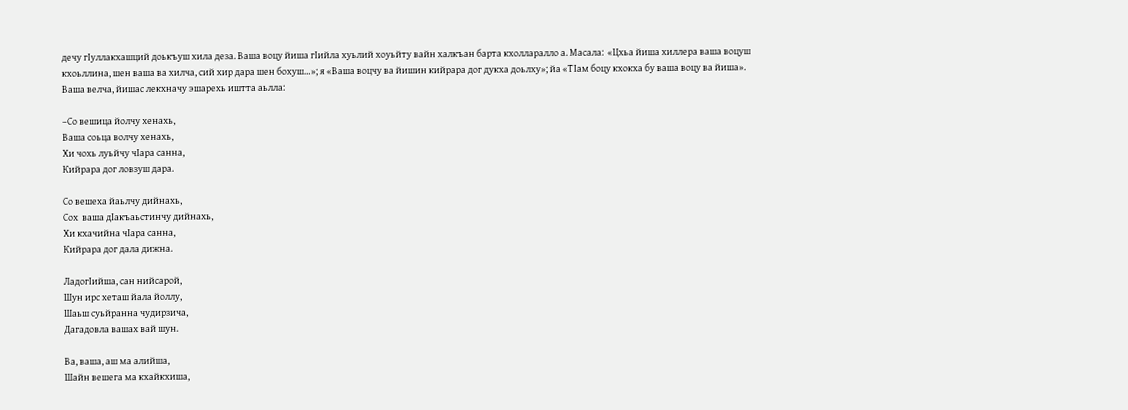дечу гIуллакхашций доькъуш хила деза. Ваша воцу йиша гIийла хуьлий хоуьйту вайн халкъан барта кхолларалло а. Масала:  «Цхьа йиша хиллера ваша воцуш кхоьллина, шен ваша ва хилча, сий хир дара шен бохуш…»; я «Ваша воцчу ва йишин кийрара дог дукха доьлху»; йа «ТIам боцу кхокха бу ваша воцу ва йиша». Ваша велча, йишас лекхначу эшарехь иштта аьлла:

–Со вешица йолчу хенахь,
Ваша соьца волчу хенахь,
Хи чохь луьйчу чIара санна,
Кийрара дог ловзуш дара.

Со вешеха йаьлчу дийнахь,
Сох  ваша дIакъаьстинчу дийнахь,
Хи кхачийна чIара санна,
Кийрара дог дала дижна.

ЛадогIийша, сан нийсарой,
Шун ирс хеташ йала йоллу,
Шаьш суьйранна чудирзича,
Дагадовла вашах вай шун.

Ва, ваша, аш ма алийша,
Шайн вешега ма кхайкхиша,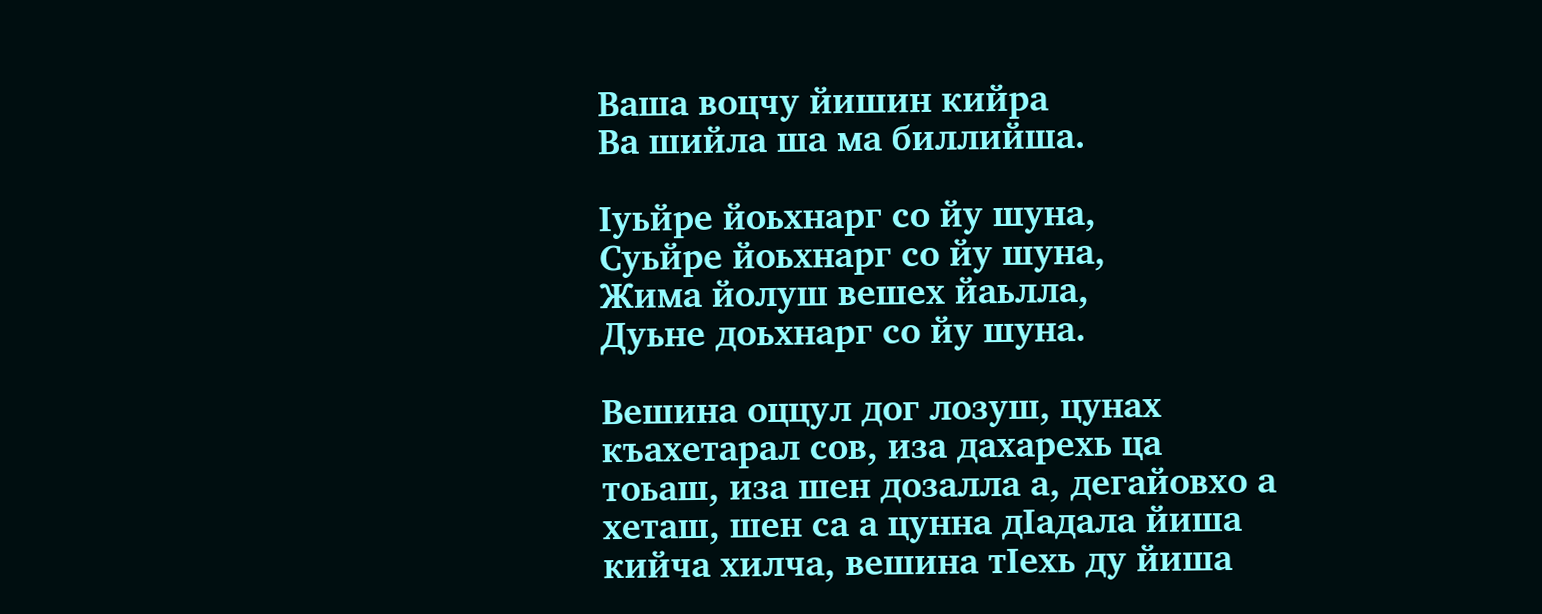Ваша воцчу йишин кийра
Ва шийла ша ма биллийша.

Iуьйре йоьхнарг со йу шуна,
Суьйре йоьхнарг со йу шуна,
Жима йолуш вешех йаьлла,
Дуьне доьхнарг со йу шуна.

Вешина оццул дог лозуш, цунах къахетарал сов, иза дахарехь ца тоьаш, иза шен дозалла а, дегайовхо а хеташ, шен са а цунна дIадала йиша кийча хилча, вешина тIехь ду йиша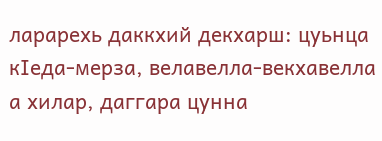ларарехь даккхий декхарш: цуьнца кIеда-мерза, велавелла-векхавелла а хилар, даггара цунна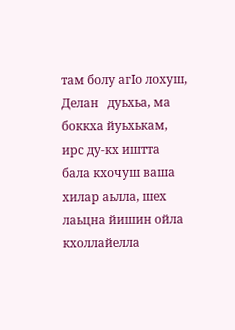там болу агIо лохуш, Делан   дуьхьа, ма боккха йуьхькам, ирс ду-кх иштта бала кхочуш ваша хилар аьлла, шех лаьцна йишин ойла кхоллайелла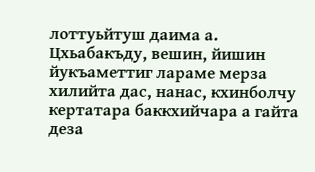лоттуьйтуш даима а. Цхьабакъду, вешин, йишин йукъаметтиг лараме мерза хилийта дас, нанас, кхинболчу кертатара баккхийчара а гайта деза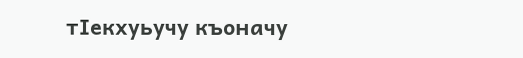тIекхуьучу къоначу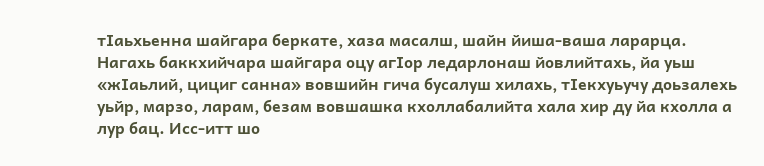тIаьхьенна шайгара беркате, хаза масалш, шайн йиша-ваша ларарца. Нагахь баккхийчара шайгара оцу агIор ледарлонаш йовлийтахь, йа уьш «жIаьлий, цициг санна» вовшийн гича бусалуш хилахь, тIекхуьучу доьзалехь уьйр, марзо, ларам, безам вовшашка кхоллабалийта хала хир ду йа кхолла а лур бац. Исс-итт шо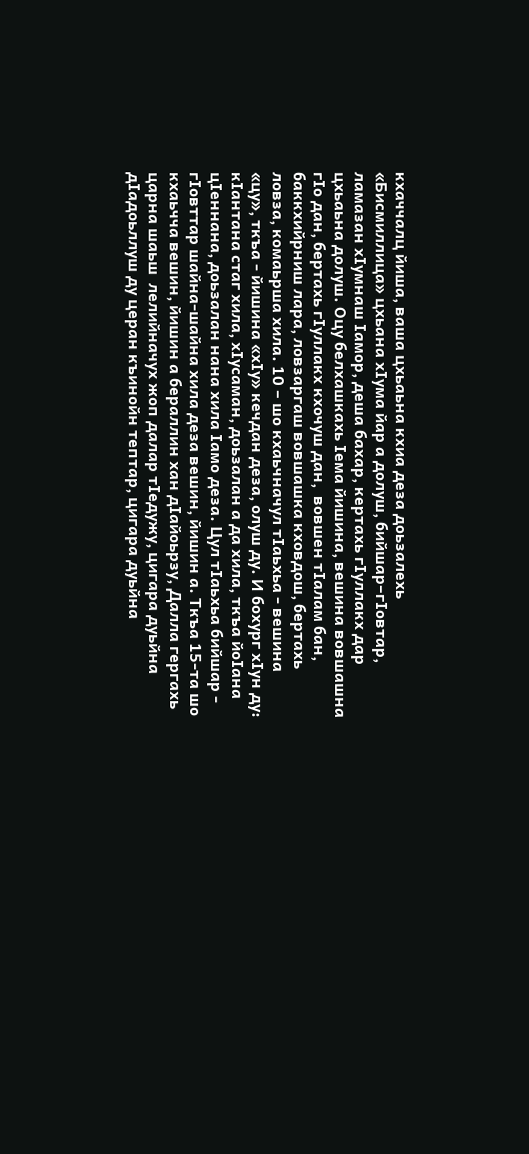кхаччалц йиша, ваша цхьаьна кхиа деза доьзалехь «Бисмиллица» цхьана хIума йар а долуш, бийшар–гIовтар, ламазан хIумнаш Iамор, деша бахар, кертахь гIуллакх дар цхьаьна долуш. Оцу белхашкахь Iема йишина, вешина вовшашна гIо дан, бертахь гIуллакх кхочуш дан,  вовшен тIалам бан, баккхийрниш лара, ловзаргаш вовшашка кховдош, бертахь  ловза, комаьрша хила. 10 – шо кхаьчначул тIаьхьа - вешина «цу», ткъа - йишина «хIу» кечдан деза, олуш ду. И бохург хIун ду: кIантана стаг хила, хIусаман, доьзалан а да хила, ткъа йоIана цIеннана, доьзалан нана хила Iамо деза. Цул тIаьхьа бийшар - гIовттар шайна-шайна хила деза вешин, йишин а. Ткъа 15-та шо кхаьчча вешин, йишин а бераллин хан дIайоьрзу, Далла гергахь царна шаьш  лелийначух жоп далар тIедужу, цигара дуьйна дIадоьллуш ду церан къинойн тептар, цигара дуьйна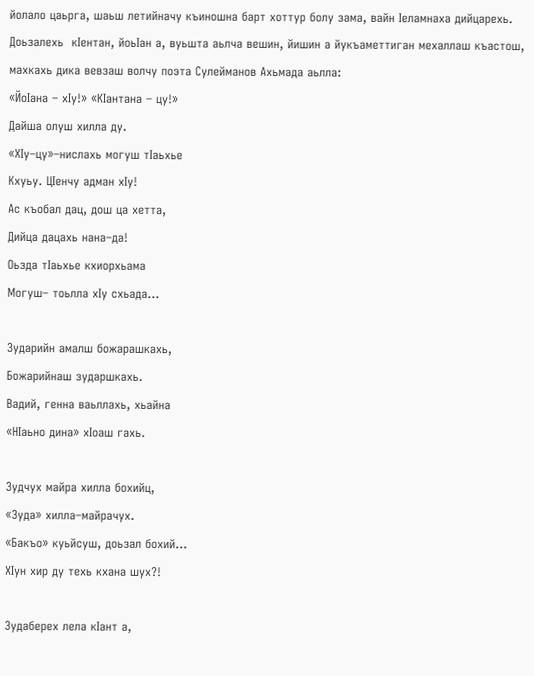йолало цаьрга, шаьш летийначу къиношна барт хоттур болу зама, вайн Iеламнаха дийцарехь. Доьзалехь  кIентан, йоьIан а, вуьшта аьлча вешин, йишин а йукъаметтиган мехаллаш къастош, махкахь дика вевзаш волчу поэта Сулейманов Ахьмада аьлла:
«ЙоIана – хIу!» «КIантана – цу!»
Дайша олуш хилла ду.
«ХIу–цу»–нислахь могуш тIаьхье
Кхуьу. ЦIенчу адман хIу!
Ас къобал дац, дош ца хетта,
Дийца дацахь нана–да!
Оьзда тIаьхье кхиорхьама
Могуш– тоьлла хIу схьада…

Зударийн амалш божарашкахь,
Божарийнаш зударшкахь.
Вадий, генна ваьллахь, хьайна
«НIаьно дина» хIоаш гахь.

Зудчух майра хилла бохийц,
«Зуда» хилла–майрачух.
«Бакъо» куьйсуш, доьзал бохий…
ХIун хир ду техь кхана шух?!

Зудаберех лела кIант а,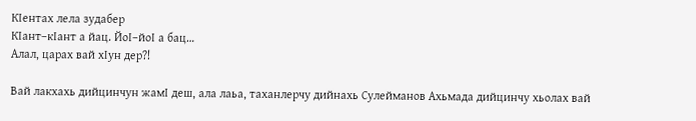КIентах лела зудабер
КIант–кIант а йац. ЙоI–йоI а бац…
Алал, царах вай хIун дер?!

Вай лакхахь дийцинчун жамI деш, ала лаьа, таханлерчу дийнахь Сулейманов Ахьмада дийцинчу хьолах вай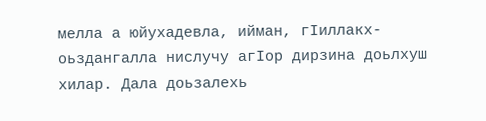мелла а юйухадевла, ийман, гIиллакх-оьздангалла нислучу агIор дирзина доьлхуш хилар. Дала доьзалехь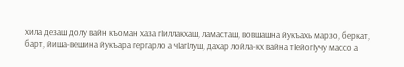хила дезаш долу вайн къоман хаза гIиллакхаш, ламасташ, вовшашна йукъахь марзо, беркат, барт, йиша-вешина йукъара гергарло а чIагIлуш, дахар лойла-кх вайна тIейогIучу массо а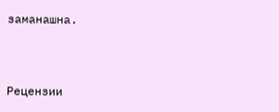заманашна.


Рецензии